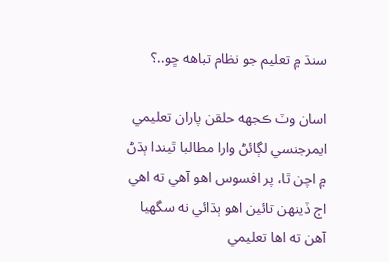سنڌ ۾ تعليم جو نظام تباهه ڇو..؟

اسان وٽ ڪجهه حلقن پاران تعليمي ايمرجنسي لڳائڻ وارا مطالبا ٿيندا ٻڌڻ ۾ اچن ٿا، پر افسوس اهو آهي ته اهي اڄ ڏينهن تائين اهو ٻڌائي نه سگهيا آهن ته اها تعليمي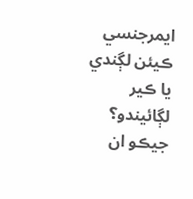ايمرجنسي ڪيئن لڳندي يا ڪير لڳائيندو؟ جيڪو ان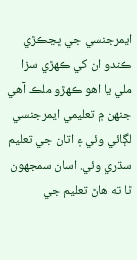ايمرجنسي جي ڀڃڪڙي ڪندو ان کي ڪهڙي سزا ملي يا اهو ڪهڙو ملڪ آهي جنهن ۾ تعليمي ايمرجنسي لڳائي وئي ۽ اتان جي تعليم سڌري وئي. اسان سمجهون ٿا ته هاڻ تعليم جي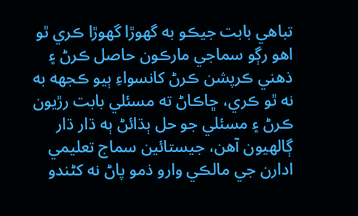تباهي بابت جيڪو به گهوڙا گهوڙا ڪري ٿو اهو رڳو سماجي مارڪون حاصل ڪرڻ ۽ ذهني ڪرپشن ڪرڻ کانسواءِ ٻيو ڪجهه به نه ٿو ڪري، ڇاڪاڻ ته مسئلي بابت رڙيون ڪرڻ ۽ مسئلي جو حل ٻڌائڻ ٻه ڌار ڌار ڳالهيون آهن، جيستائين سماج تعليمي ادارن جي مالڪي وارو ذمو پاڻ نه کڻندو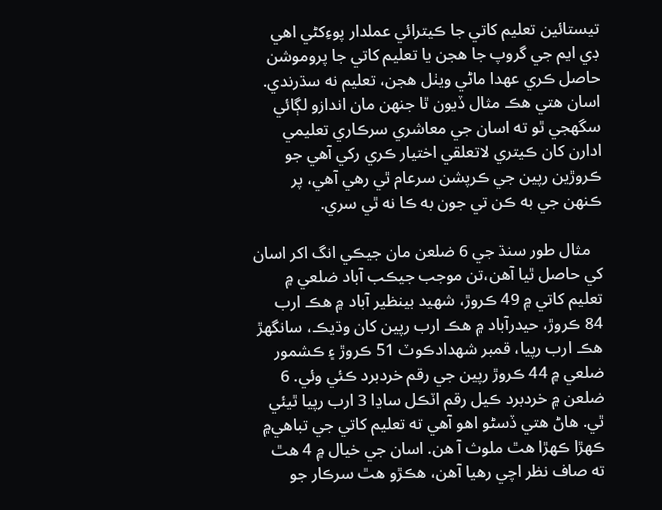تيستائين تعليم کاتي جا ڪيترائي عملدار پوءِکڻي اهي ڊي ايم جي گروپ جا هجن يا تعليم کاتي جا پروموشن حاصل ڪري عهدا ماڻي ويٺل هجن، تعليم نه سڌرندي. اسان هتي هڪ مثال ڏيون ٿا جنهن مان اندازو لڳائي سگهجي ٿو ته اسان جي معاشري سرڪاري تعليمي ادارن کان ڪيتري لاتعلقي اختيار ڪري رکي آهي جو ڪروڙين رپين جي ڪرپشن سرعام ٿي رهي آهي، پر ڪنهن جي به ڪن تي جون به ڪا نه ٿي سري.

   مثال طور سنڌ جي 6 ضلعن مان جيڪي انگ اکر اسان کي حاصل ٿيا آهن،تن موجب جيڪب آباد ضلعي ۾ تعليم کاتي ۾ 49 ڪروڙ، شهيد بينظير آباد ۾ هڪ ارب 84 ڪروڙ، حيدرآباد ۾ هڪ ارب رپين کان وڌيڪ، سانگهڙ هڪ ارب رپيا، قمبر شهدادڪوٽ 51 ڪروڙ ۽ ڪشمور ضلعي ۾ 44 ڪروڙ رپين جي رقم خردبرد ڪئي وئي. 6 ضلعن ۾ خردبرد ڪيل رقم اٽڪل ساڍا 3 ارب رپيا ٿيئي ٿي. هاڻ هتي ڏسڻو اهو آهي ته تعليم کاتي جي تباهي۾ ڪهڙا ڪهڙا هٿ ملوث آ هن. اسان جي خيال ۾ 4 هٿ ته صاف نظر اچي رهيا آهن، هڪڙو هٿ سرڪار جو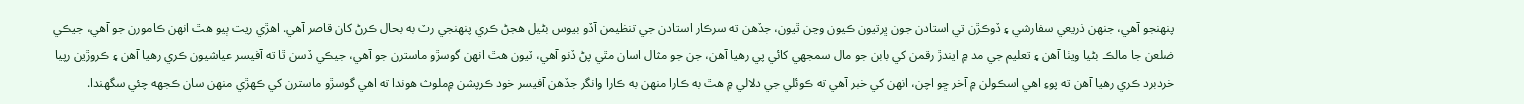پنهنجو آهي، جنهن ذريعي سفارشي ۽ ڏوڪڙن تي استادن جون ڀرتيون ڪيون وڃن ٿيون، جڏهن ته سرڪار استادن جي تنظيمن آڏو بيوس بڻيل هجڻ ڪري پنهنجي رٽ به بحال ڪرڻ کان قاصر آهي. اهڙي ريت ٻيو هٿ انهن ڪامورن جو آهي، جيڪي ضلعن جا مالڪ بڻيا ويٺا آهن ۽ تعليم جي مد ۾ ايندڙ رقمن کي بابن جو مال سمجهي کائي پي رهيا آهن، جن جو مثال اسان مٿي پڻ ڏنو آهي، ٽيون هٿ انهن گوسڙو ماسترن جو آهي، جيڪي ڏسن ٿا ته آفيسر عياشيون ڪري رهيا آهن ۽ ڪروڙين رپيا خردبرد ڪري رهيا آهن ته پوءِ اهي اسڪولن ۾ آخر ڇو اچن، انهن کي خبر آهي ته ڪوئلي جي دلالي ۾ هٿ به ڪارا منهن به ڪارا وانگر جڏهن آفيسر خود ڪرپشن ۾ملوث هوندا ته اهي گوسڙو ماسترن کي ڪهڙي منهن سان ڪجهه چئي سگهندا.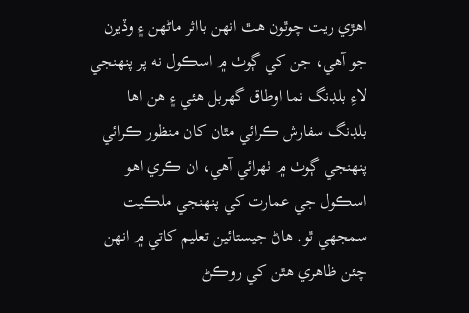اهڙي ريت چوٿون هٿ انهن بااثر ماڻهن ۽ وڏيرن جو آهي، جن کي ڳوٺ ۾ اسڪول نه پر پنهنجي لاءِ بلڊنگ نما اوطاق گهربل هئي ۽ هن اها بلڊنگ سفارش ڪرائي مٿان کان منظور ڪرائي پنهنجي ڳوٺ ۾ ٺهرائي آهي، ان ڪري اهو اسڪول جي عمارت کي پنهنجي ملڪيت سمجهي ٿو. هاڻ جيستائين تعليم کاتي ۾ انهن چئن ظاهري هٿن کي روڪڻ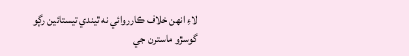لاءِ انهن خلاف ڪارروائي نه ٿيندي تيستائين رڳو گوسڙو ماسترن جي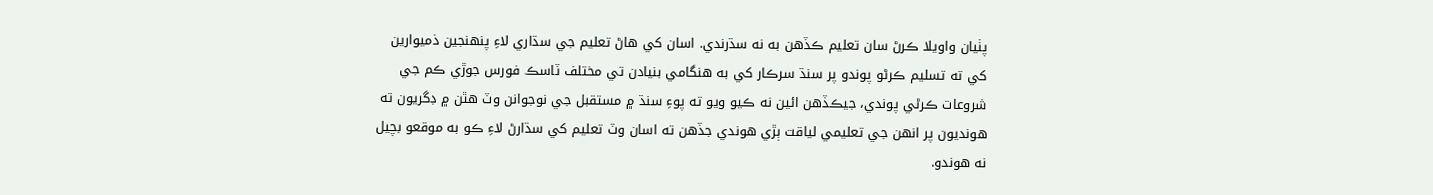پٺيان واويلا ڪرڻ سان تعليم ڪڏهن به نه سڌرندي. اسان کي هاڻ تعليم جي سڌاري لاءِ پنهنجين ذميوارين کي ته تسليم ڪرڻو پوندو پر سنڌ سرڪار کي به هنگامي بنيادن تي مختلف ٽاسڪ فورس جوڙي ڪم جي شروعات ڪرڻي پوندي، جيڪڏهن ائين نه ڪيو ويو ته پوءِ سنڌ ۾ مستقبل جي نوجوانن وٽ هٿن ۾ ڊگريون ته هونديون پر انهن جي تعليمي لياقت ٻڙي هوندي جڏهن ته اسان وٽ تعليم کي سڌارڻ لاءِ ڪو به موقعو بچيل نه هوندو.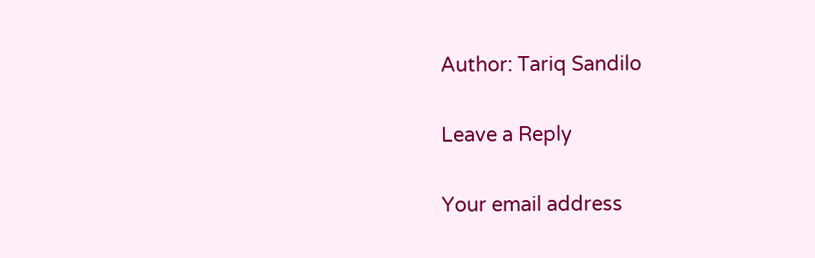Author: Tariq Sandilo

Leave a Reply

Your email address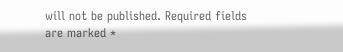will not be published. Required fields are marked *